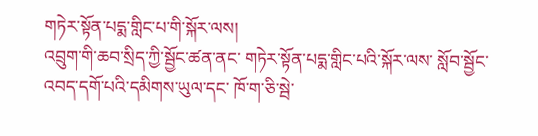གཏེར་སྟོན་པདྨ་གླིང་པ་གི་སྐོར་ལས།
འབྲུག་གི་ཆབ་སྲིད་ཀྱི་སྦྱོང་ཚན་ནང་ གཏེར་སྟོན་པདྨ་གླིང་པའི་སྐོར་ལས་ སློབ་སྦྱོང་འབད་དགོ་པའི་དམིགས་ཡུལ་དང་ ཁོ་ག་ཅི་སྦེ་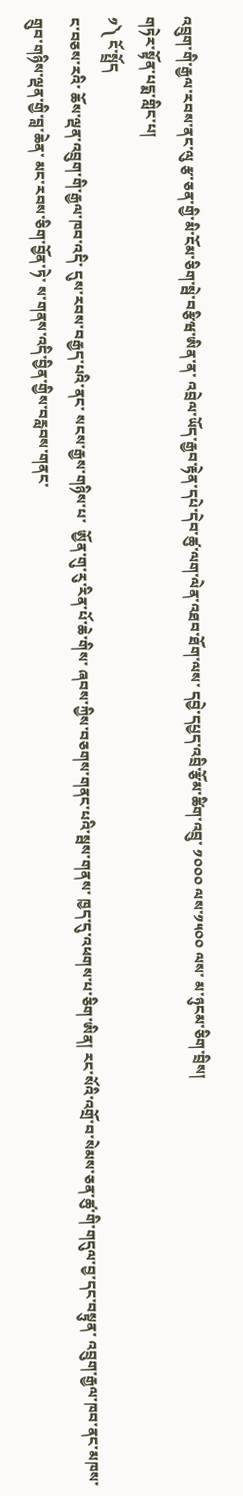འབྲུག་གི་རྒྱལ་རབས་ནང་ལུ རྩ་ཅན་གྱི་མི་ངོམ་ཅིག་སྦེ་བརྩིཝ་ཨིན་ན་ འབྲེལ་ཡོད་རྒྱབ་རྟེན་དཔེ་དེབ་ཚུ་ལག་ལེན་འཐབ་ཐོག་ལས་ དབྱེ་དཔྱད་འབྲི་རྩོམ་ཚིག་འབྲུ་ ༡༠༠༠ ལས་༡༥༠༠ ལས་ མ་ཉུངམ་ཅིག་བྲིས།
གཏེར་སྟོན་པདྨ་གླིང་པ།
༡༽ ངོ་སྤྲོད
ང་བཅས་རའི་ ཆོས་ལྡན་འབྲུག་གི་རྒྱལ་ཁབ་འདི་ དུས་རབས་བརྒྱད་པའི་ནང་ སངས་རྒྱས་གཉིས་པ་  ཨྱོན་གུ་རུ་རིན་པོ་ཆེ་གིས་ ཞབས་ཀྱིས་བཅགས་གནང་པའི་སྦས་གནས་ ཁྱད་དུ་འཕགས་པ་ཅིག་ཨིན། རང་སོའི་འགྲོ་བ་སེམས་ཅན་ཚུ་གི་གདུལ་བྱ་དང་བསྟུན་ འབྲུག་རྒྱལ་ཁབ་ནང་མཁས་གྲུབ་གཉིས་ལྡན་གྱི་བླ་ཆེན་ མང་རབས་ཅིག་བྱོན་ཏེ་ ས་གནས་འདི་བྱིན་གྱིས་བརླབས་གནང་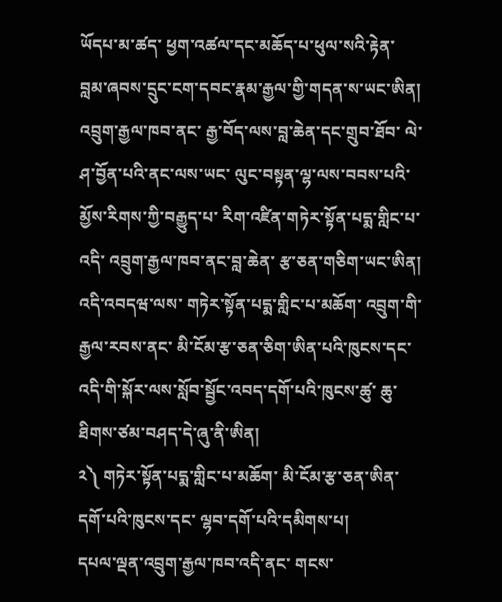ཡོདཔ་མ་ཚད་ ཕྱག་འཚལ་དང་མཆོད་པ་ཕུལ་སའི་རྟེན་ བླམ་ཞབས་དྲུང་ངག་དབང་རྣམ་རྒྱལ་གྱི་གདན་ས་ཡང་ཨིན།
འབྲུག་རྒྱལ་ཁབ་ནང་ རྒྱ་བོད་ལས་བླ་ཆེན་དང་གྲུབ་ཐོབ་ ལེ་ཤ་བྱོན་པའི་ནང་ལས་ཡང་ ལུང་བསྟན་ལྷ་ལས་བབས་པའི་    མྱོས་རིགས་ཀྱི་བརྒྱུད་པ་ རིག་འཛིན་གཏེར་སྟོན་པདྨ་གླིང་པ་འདི་ འབྲུག་རྒྱལ་ཁབ་ནང་བླ་ཆེན་ རྩ་ཅན་གཅིག་ཡང་ཨིན།   འདི་འབདཝ་ལས་ གཏེར་སྟོན་པདྨ་གླིང་པ་མཆོག་ འབྲུག་གི་རྒྱལ་རབས་ནང་ མི་ངོམ་རྩ་ཅན་ཅིག་ཨིན་པའི་ཁུངས་དང་ འདི་གི་སྐོར་ལས་སློབ་སྦྱོང་འབད་དགོ་པའི་ཁུངས་ཚུ་ ཆུ་ཐིགས་ཙམ་བཤད་དེ་ཞུ་ནི་ཨིན།
༢༽ གཏེར་སྟོན་པདྨ་གླིང་པ་མཆོག་ མི་ངོམ་རྩ་ཅན་ཨིན་དགོ་པའི་ཁུངས་དང་ ལྷབ་དགོ་པའི་དམིགས་པ།
དཔལ་ལྡན་འབྲུག་རྒྱལ་ཁབ་འདི་ནང་ གངས་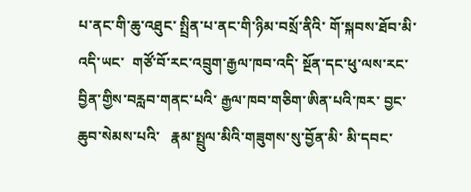པ་ནང་གི་ཆུ་འཐུང་ སྤྲིན་པ་ནང་གི་ཉིམ་བསྲོ་ནིའི་ གོ་སྐབས་ཐོབ་མི་འདི་ཡང་  གཙོ་བོ་རང་འབྲུག་རྒྱལ་ཁབ་འདི་ སྔོན་དང་ཕུ་ལས་རང་ བྱིན་གྱིས་བརླབ་གནང་པའི་ རྒྱལ་ཁབ་གཅིག་ཨིན་པའི་ཁར་ བྱང་ཆུབ་སེམས་པའི་   རྣམ་སྤྲུལ་མིའི་གཟུགས་སུ་བྱོན་མི་ མི་དབང་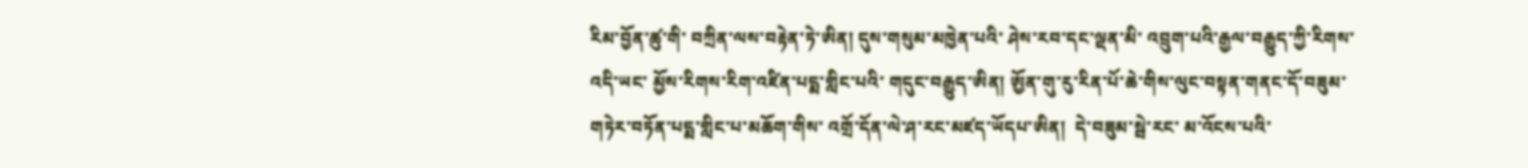རིམ་བྱོན་ཚུ་གི་ བཀྲིན་ལས་བརྟེན་ཏེ་ཨིན། དུས་གསུམ་མཁྱེན་པའི་ ཤེས་རབ་དང་ལྡན་མི་ འབྲུག་པའི་རྒྱལ་བརྒྱུད་ཀྱི་རིགས་འདི་ཡང་ མྱོས་རིགས་རིག་འཛིན་པདྨ་གླིང་པའི་ གདུང་བརྒྱུད་ཨིན། ཨྱོན་གུ་རུ་རིན་པོ་ཆེ་གིས་ལུང་བསྟན་གནང་དོ་བཟུམ་ གཏེར་བཏོན་པདྨ་གླིང་པ་མཆོག་གིས་ འགྲོ་དོན་ལེ་ཤ་རང་མཛད་ཡོདཔ་ཨིན།  དེ་བཟུམ་སྦེ་རང་ མ་འོངས་པའི་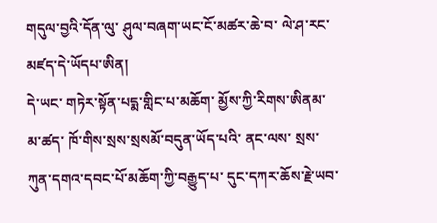གདུལ་བྱའི་དོན་ལུ་ ཤུལ་བཞག་ཡང་ངོ་མཚར་ཆེ་བ་ ལེ་ཤ་རང་མཛད་དེ་ཡོདཔ་ཨིན།
དེ་ཡང་ གཏེར་སྟོན་པདྨ་གླིང་པ་མཆོག་ མྱོས་ཀྱི་རིགས་ཨིནམ་མ་ཚད་ ཁོ་གིས་སྲས་སྲསམོ་བདུན་ཡོད་པའི་ ནང་ལས་ སྲས་ཀུན་དགའ་དབང་པོ་མཆོག་ཀྱི་བརྒྱུད་པ་ དུང་དཀར་ཆོས་རྗེ་ཡབ་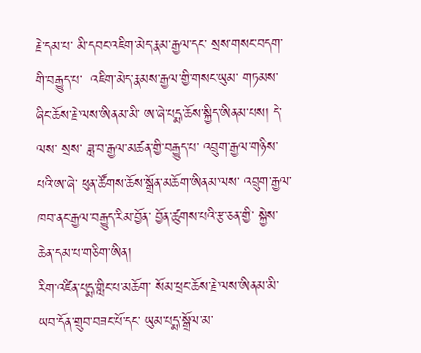རྗེ་དམ་པ་ མི་དབང་འཇིག་མེད་རྣམ་རྒྱལ་དང་ སྲས་གསང་བདག་གི་བརྒྱུད་པ་  འཇིག་མེད་རྣམས་རྒྱལ་གྱི་གསང་ཡུམ་ གཏམས་ཞིང་ཆོས་རྗེ་ལས་ཨིནམ་མི་ ཨ་ཞེ་པདྨ་ཆོས་སྐྱིད་ཨིནམ་པས། དེ་ལས་ སྲས་ ཟླ་བ་རྒྱལ་མཚན་གྱི་བརྒྱུད་པ་ འབྲུག་རྒྱལ་གཉིས་པའི་ཨ་ཞེ་ ཕུན་ཚོགས་ཆོས་སྒྲོན་མཆོག་ཨིནམ་ལས་ འབྲུག་རྒྱལ་ཁབ་ནང་རྒྱལ་བརྒྱུད་རིམ་བྱོན་ བྱོན་ཚུགས་པའི་རྩ་ཅན་གྱི་ སྐྱེས་ཆེན་དམ་པ་གཅིག་ཨིན།
རིག་འཛིན་པདྨ་གླིང་པ་མཆོག་ སོམ་ཕྲང་ཆོས་རྗེ་ལས་ཨིནམ་མི་ ཡབ་དོན་གྲུབ་བཟང་པོ་དང་ ཡུམ་པདྨ་སྒྲོལ་མ་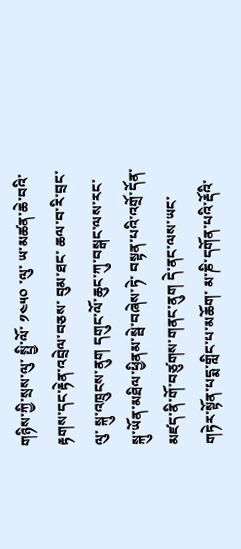གཉིས་ཀྱི་སྲས་ལུ་ སྤྱི་ལོ་ ༡༤༥༠ ་ལུ་ ཡ་མཚན་ཆེ་བའི་རྟགས་དང་རྟེན་འབྲེལ་བཅས་ བུམ་ཐང་ ཆལ་བ་རི་བྲང་ལུ་ སྐུ་འཁྲུངས་ནུག དགུང་ལོ་ཆུང་ཀུ་བསྒང་ལས་རང་ སྐུ་ཡོན་མཐིལ་ཕྱིནམ་སྦེ་བཞེས་ཏེ་ བསྟན་པའི་འགྲོ་དོན་མཛད་ནི་གོ་བཙུགས་གནང་ནུག དེ་ནང་ལས་ཡང་ གཏེར་སྟོན་པདྨ་གླིང་པ་མཆོག་ མ་ཎི་དགོན་པའི་རྡོའི་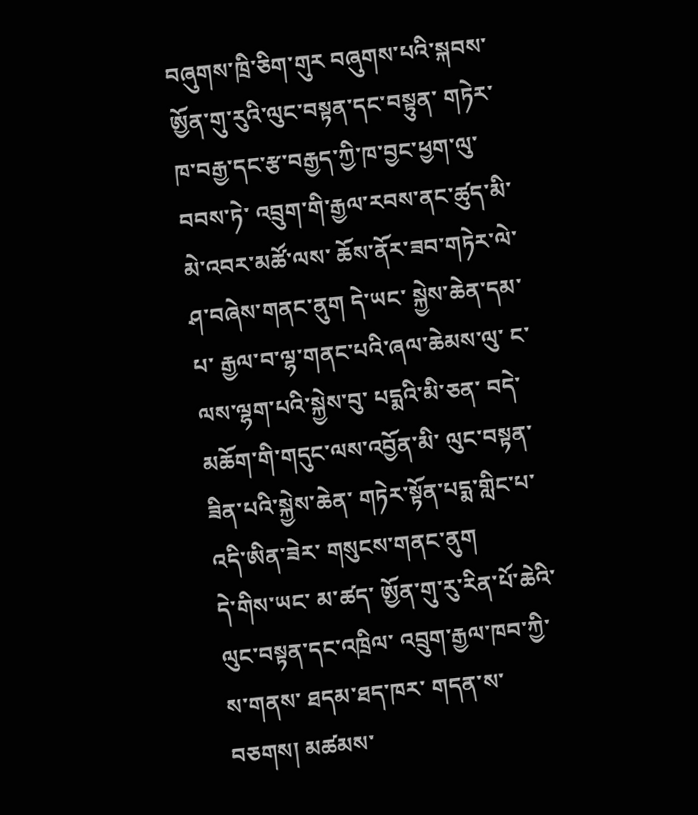བཞུགས་ཁྲི་ཅིག་གུར བཞུགས་པའི་སྐབས་ ཨྱོན་གུ་རུའི་ལུང་བསྟན་དང་བསྟུན་ གཏེར་ཁ་བརྒྱ་དང་རྩ་བརྒྱད་ཀྱི་ཁ་བྱང་ཕྱག་ལུ་བབས་ཏེ་ འབྲུག་གི་རྒྱལ་རབས་ནང་ཚུད་མི་ མེ་འབར་མཚོ་ལས་ ཆོས་ནོར་ཟབ་གཏེར་ལེ་ཤ་བཞེས་གནང་ནུག དེ་ཡང་ སྐྱེས་ཆེན་དམ་པ་ རྒྱལ་བ་ལྷ་གནང་པའི་ཞལ་ཆེམས་ལུ་ ང་ལས་ལྷག་པའི་སྐྱེས་བུ་ པདྨའི་མི་ཅན་ བདེ་མཆོག་གི་གདུང་ལས་འབྱོན་མི་ ལུང་བསྟན་ཟིན་པའི་སྐྱེས་ཆེན་ གཏེར་སྟོན་པདྨ་གླིང་པ་འདི་ཨིན་ཟེར་ གསུངས་གནང་ནུག
དེ་གིས་ཡང་ མ་ཚད་ ཨྱོན་གུ་རུ་རིན་པོ་ཆེའི་ལུང་བསྟན་དང་འཁྲིལ་ འབྲུག་རྒྱལ་ཁབ་ཀྱི་ས་གནས་ ཐདམ་ཐད་ཁར་ གདན་ས་བཅགས། མཚམས་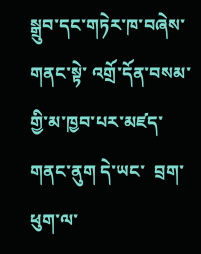སྒྲུབ་དང་གཏེར་ཁ་བཞེས་གནང་སྟེ་ འགྲོ་དོན་བསམ་གྱི་མ་ཁྱབ་པར་མཛད་གནང་ནུག དེ་ཡང་  བྲག་ཕུག་ལ་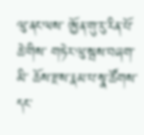ལུ་ནང་ལས་ ཨྱོན་གུ་རུ་རིན་པོ་ཆེ་གིས་ གཏེར་ལུ་སྦས་བཞག་མི་ ཆོས་རྫས་རྣམ་པ་སྣ་ཚོགས་དང་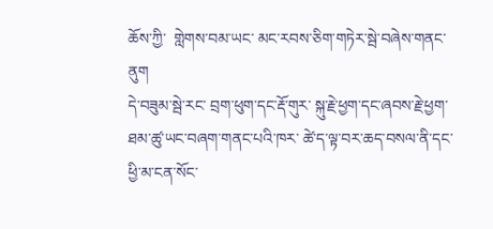ཆོས་ཀྱི་  གླེགས་བམ་ཡང་ མང་རབས་ཅིག་གཏེར་སྦེ་བཞེས་གནང་ནུག
དེ་བཟུམ་སྦེ་རང་ བྲག་ཕུག་དང་རྡོ་གུར་ སྐུ་རྗེ་ཕྱག་དང་ཞབས་རྗེ་ཕྱག་ཐམ་ཚུ་ཡང་བཞག་གནང་པའི་ཁར་ ཚེ་ད་ལྟ་བར་ཆད་བསལ་ནི་དང་ ཕྱི་མ་ངན་སོང་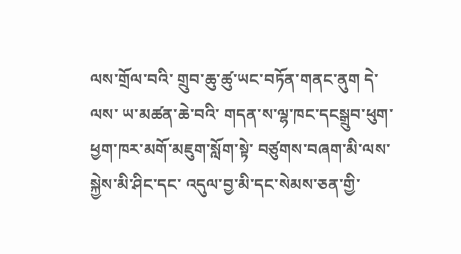ལས་གྲོལ་བའི་ གྲུབ་ཆུ་ཚུ་ཡང་བཏོན་གནང་ནུག དེ་ལས་ ཡ་མཚན་ཆེ་བའི་ གདན་ས་ལྷ་ཁང་དངསྒྲུབ་ཕུག་ ཕྱག་ཁར་མགོ་མཇུག་སློག་སྟེ་ བཙུགས་བཞག་མི་ལས་སྐྱེས་མི་ཤིང་དང་ འདུལ་བྱ་མི་དང་སེམས་ཅན་གྱི་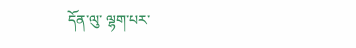དོན་ལུ་ ལྷག་པར་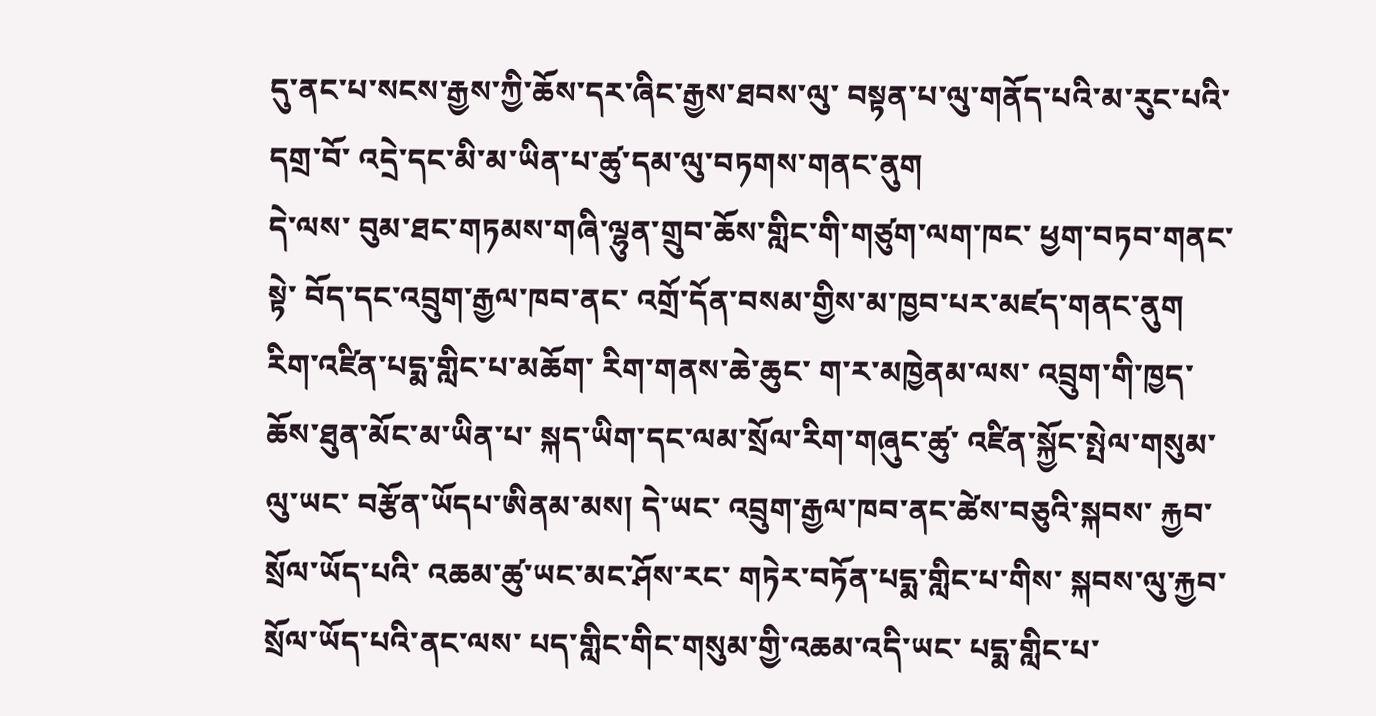དུ་ནང་པ་སངས་རྒྱས་ཀྱི་ཆོས་དར་ཞིང་རྒྱས་ཐབས་ལུ་ བསྟན་པ་ལུ་གནོད་པའི་མ་རུང་པའི་དགྲ་བོ་ འདྲེ་དང་མི་མ་ཡིན་པ་ཚུ་དམ་ལུ་བཏགས་གནང་ནུག
དེ་ལས་ བུམ་ཐང་གཏམས་གཞི་ལྷུན་གྲུབ་ཆོས་གླིང་གི་གཙུག་ལག་ཁང་ ཕྱག་བཏབ་གནང་སྟེ་ བོད་དང་འབྲུག་རྒྱལ་ཁབ་ནང་ འགྲོ་དོན་བསམ་གྱིས་མ་ཁྱབ་པར་མཛད་གནང་ནུག རིག་འཛིན་པདྨ་གླིང་པ་མཆོག་ རིག་གནས་ཆེ་ཆུང་ ག་ར་མཁྱེནམ་ལས་ འབྲུག་གི་ཁྱད་ཆོས་ཐུན་མོང་མ་ཡིན་པ་ སྐད་ཡིག་དང་ལམ་སྲོལ་རིག་གཞུང་ཚུ་ འཛིན་སྐྱོང་སྤེལ་གསུམ་ལུ་ཡང་ བརྩོན་ཡོདཔ་ཨིནམ་མས། དེ་ཡང་ འབྲུག་རྒྱལ་ཁབ་ནང་ཚེས་བཅུའི་སྐབས་ རྐྱབ་སྲོལ་ཡོད་པའི་ འཆམ་ཚུ་ཡང་མང་ཤོས་རང་ གཏེར་བཏོན་པདྨ་གླིང་པ་གིས་ སྐབས་ལུ་རྐྱབ་སྲོལ་ཡོད་པའི་ནང་ལས་ པད་གླིང་གིང་གསུམ་གྱི་འཆམ་འདི་ཡང་ པདྨ་གླིང་པ་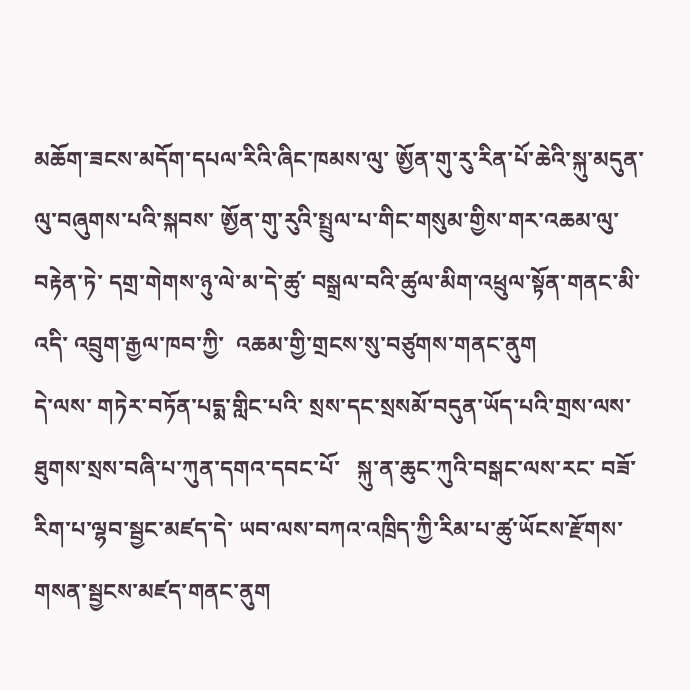མཆོག་ཟངས་མདོག་དཔལ་རིའི་ཞིང་ཁམས་ལུ་ ཨྱོན་གུ་རུ་རིན་པོ་ཆེའི་སྐུ་མདུན་ལུ་བཞུགས་པའི་སྐབས་ ཨྱོན་གུ་རུའི་སྤྲུལ་པ་གིང་གསུམ་གྱིས་གར་འཆམ་ལུ་བརྟེན་ཏེ་ དགྲ་གེགས་ཉུ་ལེ་མ་དེ་ཚུ་ བསྒྲལ་བའི་ཚུལ་མིག་འཕྲུལ་སྟོན་གནང་མི་འདི་ འབྲུག་རྒྱལ་ཁབ་ཀྱི་  འཆམ་གྱི་གྲངས་སུ་བཙུགས་གནང་ནུག
དེ་ལས་ གཏེར་བཏོན་པདྨ་གླིང་པའི་ སྲས་དང་སྲསམོ་བདུན་ཡོད་པའི་གྲས་ལས་ ཐུགས་སྲས་བཞི་པ་ཀུན་དགའ་དབང་པོ་   སྐུ་ན་ཆུང་ཀུའི་བསྒང་ལས་རང་ བཟོ་རིག་པ་ལྷབ་སྦྱང་མཛད་དེ་ ཡབ་ལས་བཀའ་འཁྲིད་ཀྱི་རིམ་པ་ཚུ་ཡོངས་རྫོགས་ གསན་སྦྱངས་མཛད་གནང་ནུག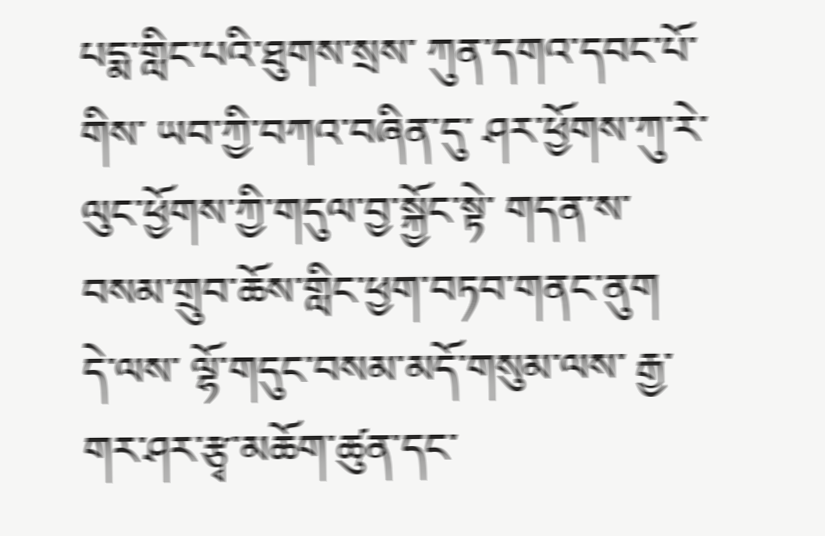པདྨ་གླིང་པའི་ཐུགས་སྲས་ ཀུན་དགའ་དབང་པོ་གིས་ ཡབ་ཀྱི་བཀའ་བཞིན་དུ་ ཤར་ཕྱོགས་ཀུ་རེ་ལུང་ཕྱོགས་ཀྱི་གདུལ་བྱ་སྐྱོང་སྟེ་ གདན་ས་བསམ་གྲུབ་ཆོས་གླིང་ཕྱག་བཏབ་གནང་ནུག  དེ་ལས་ ལྷོ་གདུང་བསམ་མདོ་གསུམ་ལས་ རྒྱ་གར་ཤར་རྩྭ་མཆོག་ཚུན་དང་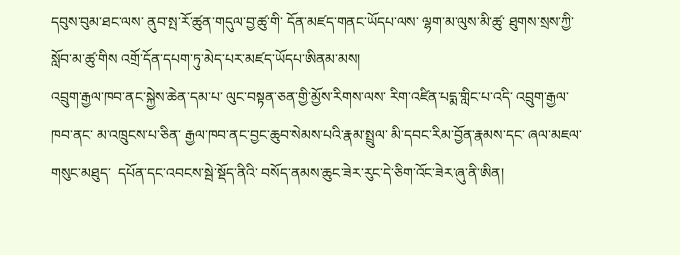དབུས་བུམ་ཐང་ལས་ ནུབ་སྤ་རོ་ཚུན་གདུལ་བྱ་ཚུ་གི་ དོན་མཛད་གནང་ཡོདཔ་ལས་ ལྷག་མ་ལུས་མི་ཚུ་ ཐུགས་སྲས་ཀྱི་སློབ་མ་ཚུ་གིས འགྲོ་དོན་དཔག་ཏུ་མེད་པར་མཛད་ཡོདཔ་ཨིནམ་མས།
འབྲུག་རྒྱལ་ཁབ་ནང་སྐྱེས་ཆེན་དམ་པ་ ལུང་བསྟན་ཅན་གྱི་མྱོས་རིགས་ལས་ རིག་འཛིན་པདྨ་གླིང་པ་འདི་ འབྲུག་རྒྱལ་ཁབ་ནང་ མ་འཁྲུངས་པ་ཅིན་ རྒྱལ་ཁབ་ནང་བྱང་ཆུབ་སེམས་པའི་རྣམ་སྤྲུལ་ མི་དབང་རིམ་བྱོན་རྣམས་དང་ ཞལ་མཇལ་གསུང་མཐུད་  དཔོན་དང་འབངས་སྦེ་སྡོད་ནིའི་ བསོད་ནམས་ཆུང་ཟེར་རུང་དེ་ཅིག་འོང་ཟེར་ཞུ་ནི་ཨིན།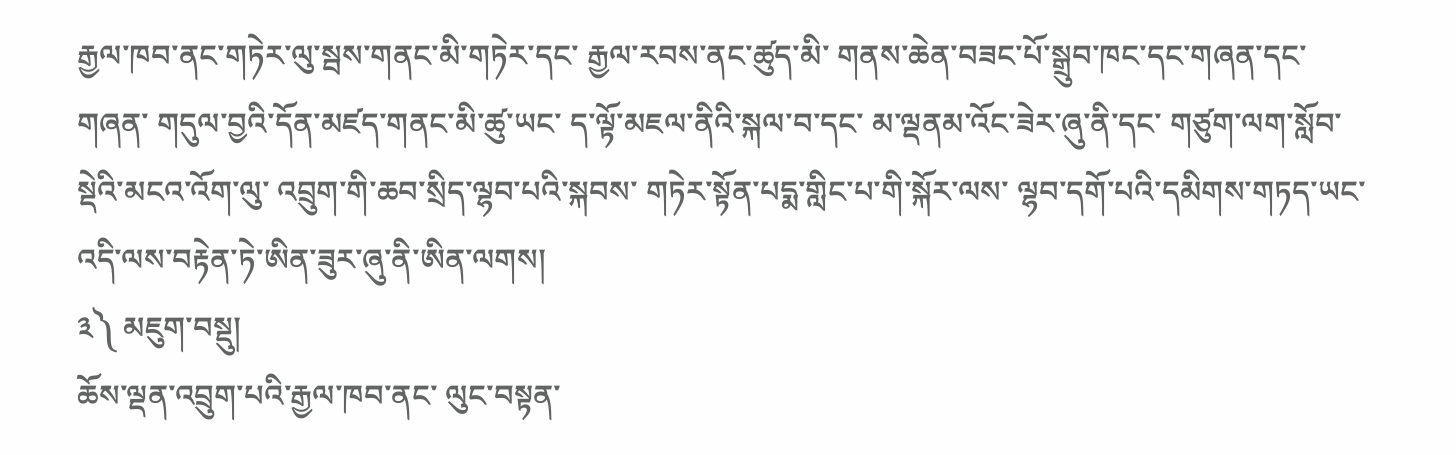རྒྱལ་ཁབ་ནང་གཏེར་ལུ་སྦས་གནང་མི་གཏེར་དང་ རྒྱལ་རབས་ནང་ཚུད་མི་ གནས་ཆེན་བཟང་པོ་སྒྲུབ་ཁང་དང་གཞན་དང་གཞན་ གདུལ་བྱའི་དོན་མཛད་གནང་མི་ཚུ་ཡང་ ད་ལྟོ་མཇལ་ནིའི་སྐལ་བ་དང་ མ་ལྡནམ་འོང་ཟེར་ཞུ་ནི་དང་ གཙུག་ལག་སློབ་སྡེའི་མངའ་འོག་ལུ་ འབྲུག་གི་ཆབ་སྲིད་ལྷབ་པའི་སྐབས་ གཏེར་སྟོན་པདྨ་གླིང་པ་གི་སྐོར་ལས་ ལྷབ་དགོ་པའི་དམིགས་གཏད་ཡང་ འདི་ལས་བརྟེན་ཏེ་ཨིན་ཟུར་ཞུ་ནི་ཨིན་ལགས།
༣༽ མཇུག་བསྡུ།
ཆོས་ལྡན་འབྲུག་པའི་རྒྱལ་ཁབ་ནང་ ལུང་བསྟན་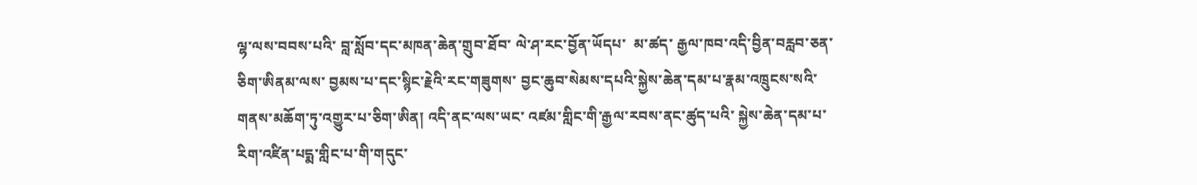ལྷ་ལས་བབས་པའི་ བླ་སློབ་དང་མཁན་ཆེན་གྲུབ་ཐོབ་ ལེ་ཤ་རང་བྱོན་ཡོདཔ་  མ་ཚད་ རྒྱལ་ཁབ་འདི་བྱིན་བརླབ་ཅན་ཅིག་ཨིནམ་ལས་ བྱམས་པ་དང་སྙིང་རྗེའི་རང་གཟུགས་ བྱང་ཆུབ་སེམས་དཔའི་སྐྱེས་ཆེན་དམ་པ་རྣམ་འཁྲུངས་སའི་ གནས་མཆོག་ཏུ་འགྱུར་པ་ཅིག་ཨིན། འདི་ནང་ལས་ཡང་ འཛམ་གླིང་གི་རྒྱལ་རབས་ནང་ཚུད་པའི་ སྐྱེས་ཆེན་དམ་པ་ རིག་འཛིན་པདྨ་གླིང་པ་གི་གདུང་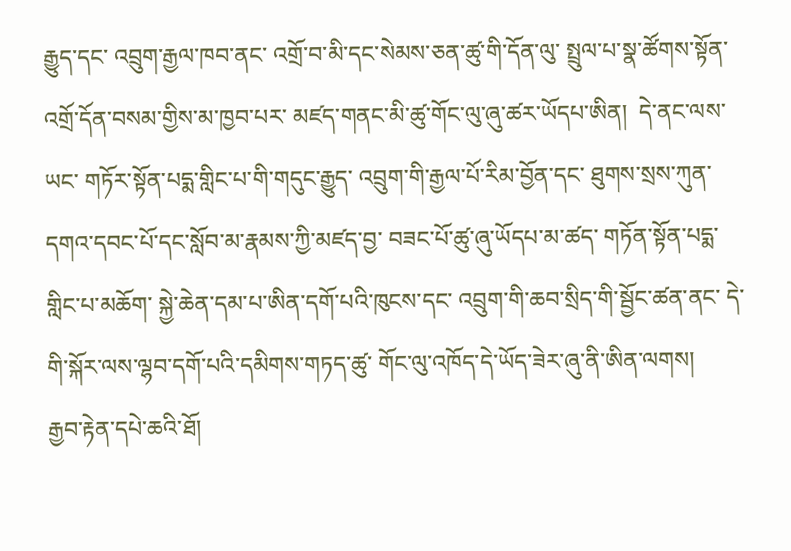རྒྱུད་དང་ འབྲུག་རྒྱལ་ཁབ་ནང་ འགྲོ་བ་མི་དང་སེམས་ཅན་ཚུ་གི་དོན་ལུ་ སྤྲུལ་པ་སྣ་ཚོགས་སྟོན་ འགྲོ་དོན་བསམ་གྱིས་མ་ཁྱབ་པར་ མཛད་གནང་མི་ཚུ་གོང་ལུ་ཞུ་ཚར་ཡོདཔ་ཨིན།  དེ་ནང་ལས་ཡང་ གཏོར་སྟོན་པདྨ་གླིང་པ་གི་གདུང་རྒྱུད་ འབྲུག་གི་རྒྱལ་པོ་རིམ་བྱོན་དང་ ཐུགས་སྲས་ཀུན་དགའ་དབང་པོ་དང་སློབ་མ་རྣམས་ཀྱི་མཛད་བྱ་ བཟང་པོ་ཚུ་ཞུ་ཡོདཔ་མ་ཚད་ གཏོན་སྟོན་པདྨ་གླིང་པ་མཆོག་ སྐྱེ་ཆེན་དམ་པ་ཨིན་དགོ་པའི་ཁུངས་དང་ འབྲུག་གི་ཆབ་སྲིད་གི་སྦྱོང་ཚན་ནང་ དེ་གི་སྐོར་ལས་ལྷབ་དགོ་པའི་དམིགས་གཏད་ཚུ་ གོང་ལུ་འཁོད་དེ་ཡོད་ཟེར་ཞུ་ནི་ཨིན་ལགས།
རྒྱབ་རྟེན་དཔེ་ཆའི་ཐོ།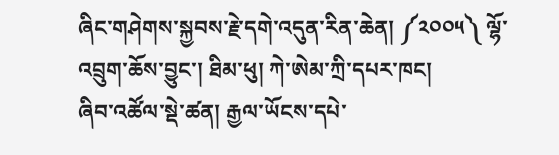ཞིང་གཤེགས་སྐྱབས་རྗེ་དགེ་འདུན་རིན་ཆེན། ༼༢༠༠༥༽ ལྷོ་འབྲུག་ཆོས་བྱུང་། ཐིམ་ཕུ། ཀེ་ཨེམ་ཀྲི་དཔར་ཁང།
ཞིབ་འཚོལ་སྡེ་ཚན། རྒྱལ་ཡོངས་དཔེ་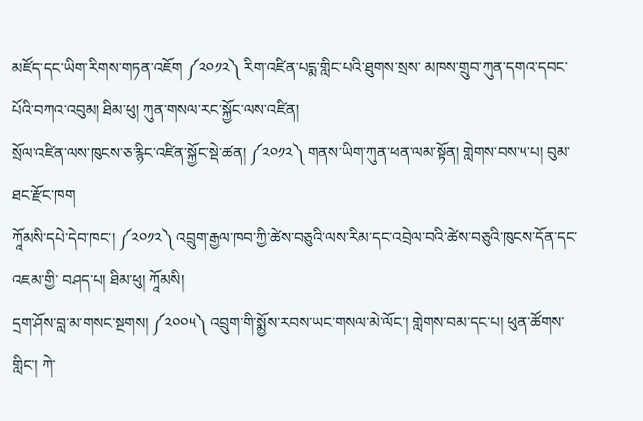མཛོད་དང་ཡིག་རིགས་གཏན་འཇོག ༼༢༠༡༢༽ རིག་འཛིན་པདྨ་གླིང་པའི་ཐུགས་སྲས་ མཁས་གྲུབ་ཀུན་དགའ་དབང་པོའི་བཀའ་འབུམ། ཐིམ་ཕུ། ཀུན་གསལ་རང་སྐྱོང་ལས་འཛིན།
སྲོལ་འཛིན་ལས་ཁུངས་ཅ་རྙིང་འཛིན་སྐྱོང་སྡེ་ཚན། ༼༢༠༡༢༽ གནས་ཡིག་ཀུན་ཕན་ལམ་སྟོན། གླེགས་བས་༥་པ། བུམ་ཐང་རྫོང་ཁག
ཀཱོམསི་དཔེ་དེབ་ཁང་། ༼༢༠༡༢༽ འབྲུག་རྒྱལ་ཁབ་ཀྱི་ཚེས་བཅུའི་ལས་རིམ་དང་འབྲེལ་བའི་ཚེས་བཅུའི་ཁུངས་དོན་དང་འཇམ་གྱི་ བཤད་པ། ཐིམ་ཕུ། ཀཱོམསི།
དྲག་ཤོས་བླ་མ་གསང་སྔགས། ༼༢༠༠༥༽ འབྲུག་གི་སྨྱོས་རབས་ཡང་གསལ་མེ་ལོང་། གླེགས་བམ་དང་པ། ཕུན་ཚོགས་གླིང་། ཀེ་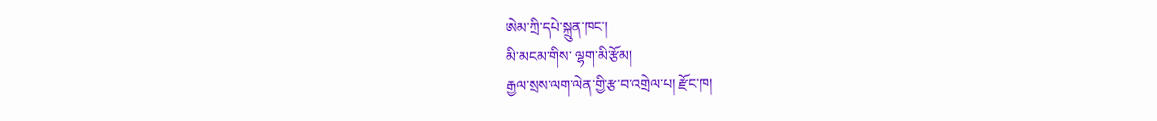ཨེམ་ཀྲི་དཔེ་སྐྲུན་ཁང་།
མི་མངམ་གིས་ ལྷག་མི་རྩོམ།
རྒྱལ་སྲས་ལག་ལེན་གྱི་རྩ་བ་འགྲེལ་པ། རྫོང་ཁ།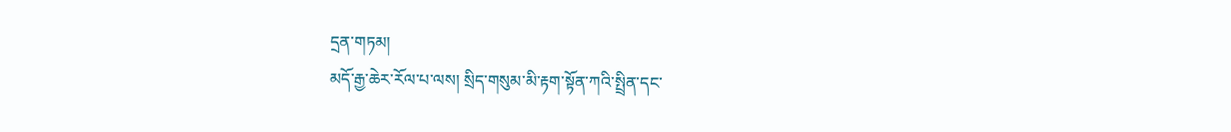དྲན་གཏམ།
མདོ་རྒྱ་ཆེར་རོལ་པ་ལས། སྲིད་གསུམ་མི་རྟག་སྟོན་ཀའི་སྤྲིན་དང་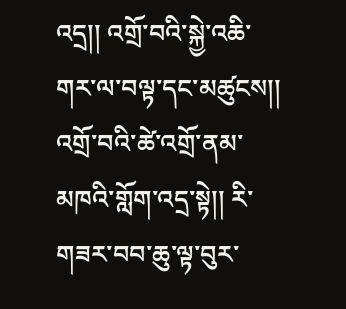འདྲ།། འགྲོ་བའི་སྐྱེ་འཆི་གར་ལ་བལྟ་དང་མཚུངས།། འགྲོ་བའི་ཚེ་འགྲོ་ནམ་མཁའི་གློག་འདྲ་སྟེ།། རི་གཟར་བབ་ཆུ་ལྟ་བུར་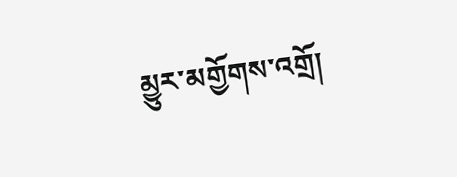མྱུར་མགྱོགས་འགྲོ།